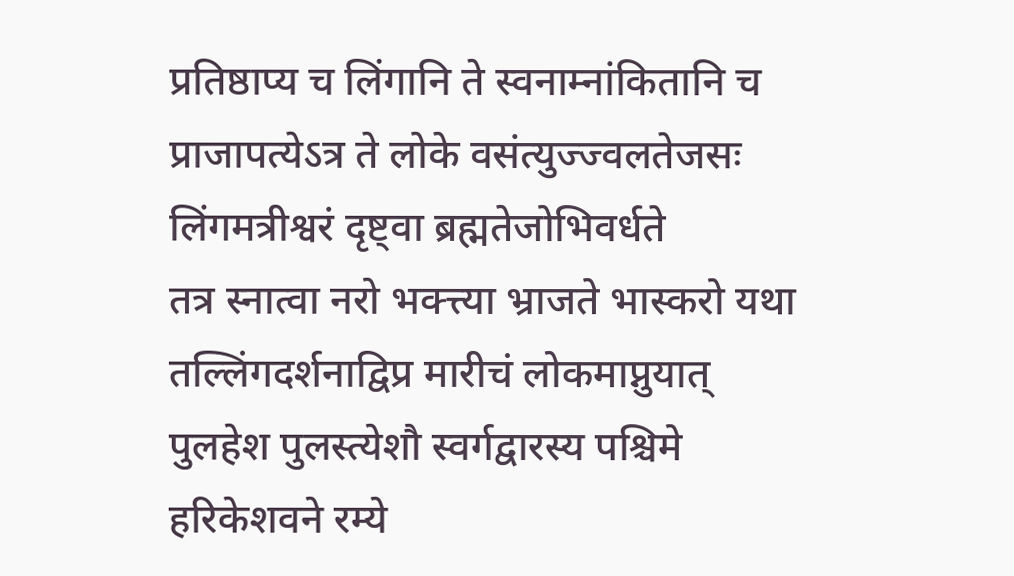प्रतिष्ठाप्य च लिंगानि ते स्वनाम्नांकितानि च
प्राजापत्येऽत्र ते लोके वसंत्युज्ज्वलतेजसः
लिंगमत्रीश्वरं दृष्ट्वा ब्रह्मतेजोभिवर्धते
तत्र स्नात्वा नरो भक्त्त्या भ्राजते भास्करो यथा
तल्लिंगदर्शनाद्विप्र मारीचं लोकमाप्नुयात्
पुलहेश पुलस्त्येशौ स्वर्गद्वारस्य पश्चिमे
हरिकेशवने रम्ये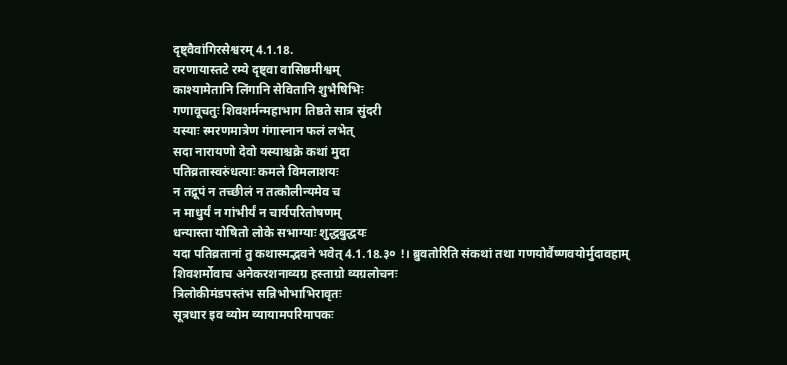दृष्ट्वैवांगिरसेश्वरम् 4.1.18.
वरणायास्तटे रम्ये दृष्ट्वा वासिष्ठमीश्वम्
काश्यामेतानि लिंगानि सेवितानि शुभैषिभिः
गणावूचतुः शिवशर्मन्महाभाग तिष्ठते सात्र सुंदरी
यस्याः स्मरणमात्रेण गंगास्नान फलं लभेत्
सदा नारायणो देवो यस्याश्चक्रे कथां मुदा
पतिव्रतास्वरुंधत्याः कमले विमलाशयः
न तद्रूपं न तच्छीलं न तत्कौलीन्यमेव च
न माधुर्यं न गांभीर्यं न चार्यपरितोषणम्
धन्यास्ता योषितो लोके सभाग्याः शुद्धबुद्धयः
यदा पतिव्रतानां तु कथास्मद्भवने भवेत् 4.1.18.३० !। ब्रुवतोरिति संकथां तथा गणयोर्वैष्णवयोर्मुदावहाम्
शिवशर्मोवाच अनेकरशनाव्यग्र हस्ताग्रो व्यग्रलोचनः
त्रिलोकीमंडपस्तंभ सन्निभोभाभिरावृतः
सूत्रधार इव व्योम व्यायामपरिमापकः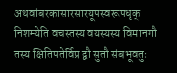अथवांबरकासारसारयूपस्वरूपधृक्
निशम्येति वचस्तस्य वयस्यस्य विमानगौ
तस्य क्षितिपतेर्विप्र द्वौ सुतौ संबभूवतुः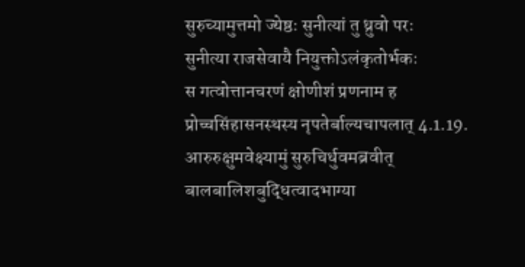सुरुच्यामुत्तमो ज्येष्ठः सुनीत्यां तु ध्रुवो परः
सुनीत्या राजसेवायै नियुक्तोऽलंकृतोर्भकः
स गत्वोत्तानचरणं क्षोणीशं प्रणनाम ह
प्रोच्चसिंहासनस्थस्य नृपतेर्बाल्यचापलात् 4.1.19.
आरुरुक्षुमवेक्ष्यामुं सुरुचिर्धुवमब्रवीत्
बालबालिशबुद्धित्वादभाग्या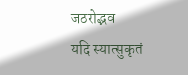जठरोद्भव
यदि स्यात्सुकृतं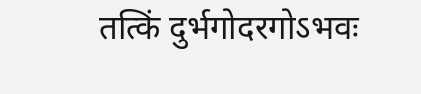तत्किं दुर्भगोदरगोऽभवः